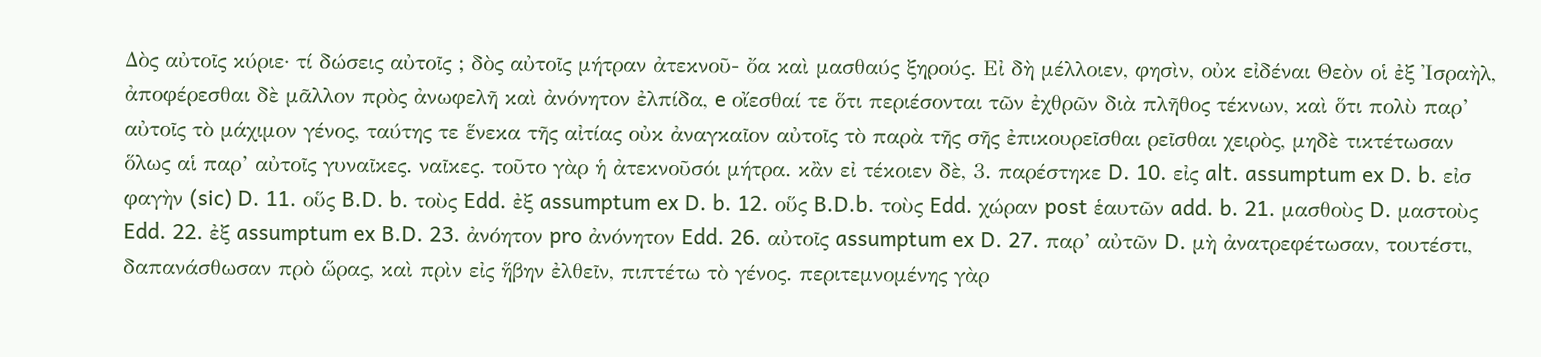Δὸς αὐτοῖς κύριε· τί δώσεις αὐτοῖς ; δὸς αὐτοῖς μήτραν ἀτεκνοῦ- ὄα καὶ μασθαύς ξηρούς. Εἰ δὴ μέλλοιεν, φησὶν, οὐκ εἰδέναι Θεὸν οἱ ἐξ Ἰσραὴλ, ἀποφέρεσθαι δὲ μᾶλλον πρὸς ἀνωφελῆ καὶ ἀνόνητον ἐλπίδα, e οἴεσθαί τε ὅτι περιέσονται τῶν ἐχθρῶν διὰ πλῆθος τέκνων, καὶ ὅτι πολὺ παρ’ αὐτοῖς τὸ μάχιμον γένος, ταύτης τε ἕνεκα τῆς αἰτίας οὐκ ἀναγκαῖον αὐτοῖς τὸ παρὰ τῆς σῆς ἐπικουρεῖσθαι ρεῖσθαι χειρὸς, μηδὲ τικτέτωσαν ὅλως αἱ παρ’ αὐτοῖς γυναῖκες. ναῖκες. τοῦτο γὰρ ἡ ἀτεκνοῦσόι μήτρα. κἂν εἰ τέκοιεν δὲ, 3. παρέστηκε D. 10. εἰς alt. assumptum ex D. b. εἰσ φαγὴν (sic) D. 11. οὕς B.D. b. τοὺς Edd. ἐξ assumptum ex D. b. 12. οὕς B.D.b. τοὺς Edd. χώραν post ἑαυτῶν add. b. 21. μασθοὺς D. μαστοὺς Edd. 22. ἐξ assumptum ex B.D. 23. ἀνόητον pro ἀνόνητον Edd. 26. αὐτοῖς assumptum ex D. 27. παρ’ αὐτῶν D. μὴ ἀνατρεφέτωσαν, τουτέστι, δαπανάσθωσαν πρὸ ὥρας, καὶ πρὶν εἰς ἥβην ἐλθεῖν, πιπτέτω τὸ γένος. περιτεμνομένης γὰρ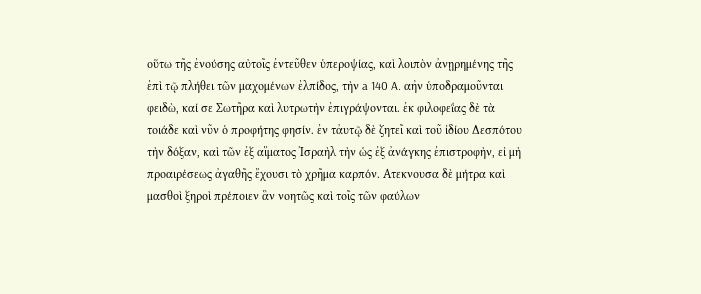οὕτω τῆς ἐνούσης αὐτοῖς ἐντεῦθεν ὑπεροψίας, καὶ λοιπὸν ἀνῃρημένης τῆς ἐπὶ τῷ πλήθει τῶν μαχομένων ἐλπίδος, τὴν a 140 A. αἠν ὑποδραμοῦνται φειδὼ, καί σε Σωτῆρα καὶ λυτρωτὴν ἐπιγράψονται. ἐκ φιλοφεΐας δὲ τὰ τοιάδε καὶ νῦν ὁ προφήτης φησίν. ἐν τἀυτῷ δὲ ζητεῖ καὶ τοῦ ἰδίου Δεσπότου τὴν δόξαν, καὶ τῶν ἐξ αἵματος Ἰσραὴλ τὴν ὡς ἐξ ἀνάγκης ἐπιστροφὴν, εἰ μὴ προαιρέσεως ἀγαθῆς ἔχουσι τὸ χρῆμα καρπόν. Ατεκνουσα δὲ μήτρα καὶ μασθοὶ ξηροὶ πρέποιεν ἃν νοητῶς καὶ τοῖς τῶν φαύλων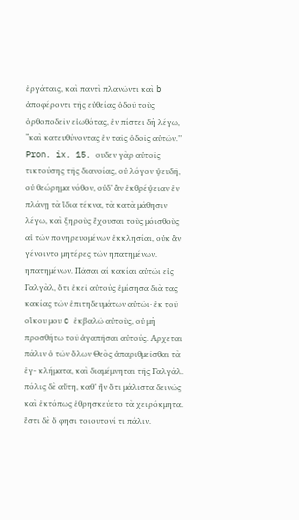ἐργάταις, καὶ παντὶ πλανῶντι καὶ b ἀποφέροντι τῆς εὐθείας ὁδοῦ τοὺς ὀρθοποδεῖν εἰωθότας, ἐν πίστει δὴ λέγω, “καὶ κατευθύνοντας ἐν ταῖς ὁδοῖς αὐτῶν.’’ Pron. ix. 15. ουδεν γὰρ αὐτοῖς τικτούσης τῆς διανοίας, οὐ λόγον ψευδῆ, οὐ θεώρημα νόθον, οὐδ’ ἂν ἐκθρέψειαν ἐν πλάνῃ τὰ ἴδια τέκνα, τὰ κατὰ μάθησιν λέγω, καὶ ξηροὺς ἔχουσαι τοὺς μόισθοὺς αἱ τῶν πονηρευομένων ἐκκλησίαι, οὐκ ἂν γένοιντο μητέρες τῶν ηπατημένων. ηπατημένων. Πᾶσαι αί κακίαι αὐτῶι εἰς Γαλγὰλ, ὅτι ἐκεῖ αὐτούς ἐμίσησα διὰ τας κακίας τῶν ἐπιτηδευμάτων αὐτῶι· ἐκ τοῦ οἴκου μου c ἐκβαλῶ αὐτοὺς, οὐ μὴ προσθήτω τοῦ ἀγαπῆσαι αὐτούς. Αρχεται πάλιν ὁ τῶν ὅλων Θεὸς ἀπαριθμεῖσθαι τὰ ἐγ- κλήματα, καὶ διαμέμνηται τῆς Γαλγάλ. πόλις δὲ αὕτη, καθ’ ἢν ὅτι μάλιστα δεινῶς καὶ ἐκτόπως ἐθρησκεύετο τὰ χειρόκμητα. ἔστι δὲ ὅ φησι τοιουτονί τι πάλιν.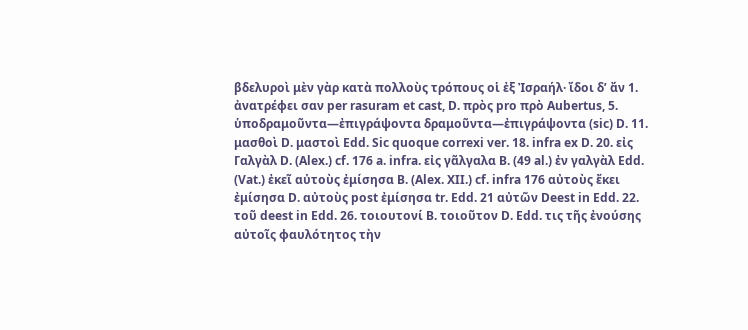βδελυροὶ μὲν γὰρ κατὰ πολλοὺς τρόπους οἱ ἐξ Ἰσραήλ· ἴδοι δ’ ἄν 1. ἀνατρέφει σαν per rasuram et cast, D. πρὸς pro πρὸ Aubertus, 5. ὑποδραμοῦντα—ἐπιγράψοντα δραμοῦντα—ἐπιγράψοντα (sic) D. 11. μασθοὶ D. μαστοὶ Edd. Sic quoque correxi ver. 18. infra ex D. 20. εἰς Γαλγὰλ D. (Alex.) cf. 176 a. infra. εἰς γᾶλγαλα Β. (49 al.) ἐν γαλγὰλ Edd. (Vat.) ἐκεῖ αὐτοὺς ἐμίσησα Β. (Alex. XII.) cf. infra 176 αὐτοὺς ἔκει ἐμίσησα D. αὐτοὺς post ἐμίσησα tr. Edd. 21 αὐτῶν Deest in Edd. 22. τοῦ deest in Edd. 26. τοιουτονί Β. τοιοῦτον D. Edd. τις τῆς ἐνούσης αὐτοῖς φαυλότητος τὴν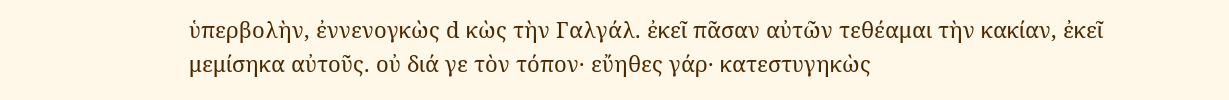ὑπερβολὴν, ἐννενογκὼς d κὼς τὴν Γαλγάλ. ἐκεῖ πᾶσαν αὐτῶν τεθέαμαι τὴν κακίαν, ἐκεῖ μεμίσηκα αὐτοῦς. οὐ διά γε τὸν τόπον· εὔηθες γάρ· κατεστυγηκὼς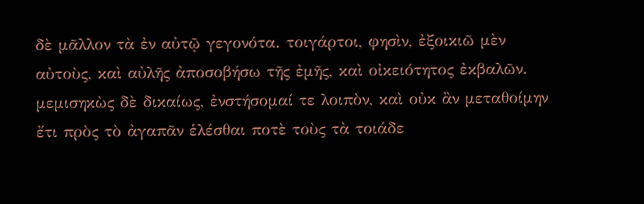δὲ μᾶλλον τὰ ἐν αὐτῷ γεγονότα. τοιγάρτοι, φησὶν, ἐξοικιῶ μὲν αὐτοὺς, καὶ αὐλῆς ἀποσοβήσω τῆς ἐμῆς, καὶ οἰκειότητος ἐκβαλῶν. μεμισηκὼς δὲ δικαίως, ἐνστήσομαί τε λοιπὸν, καὶ οὐκ ἂν μεταθοίμην ἔτι πρὸς τὸ ἀγαπᾶν ἑλέσθαι ποτὲ τοὺς τὰ τοιάδε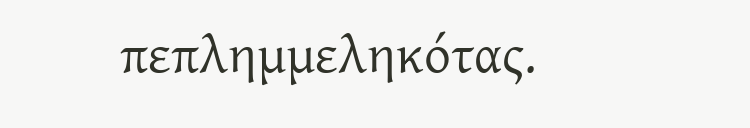πεπλημμεληκότας.